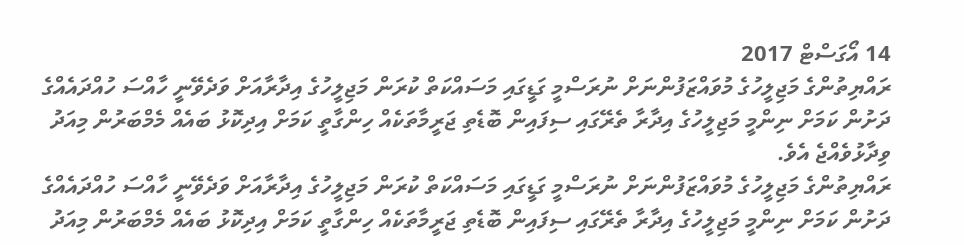14 އޯގަސްޓް 2017
ރައްޔިތުންގެ މަޖިލީހުގެ މުވައްޒަފުންނަށް ނުރަސްމީ ގަޑީގައި މަސައްކަތް ކުރަން މަޖިލީހުގެ އިދާރާއަށް ވަދެވޭނީ ހާއްސަ ހުއްދައެއްގެ ދަށުން ކަމަށް ނިންމީ މަޖިލީހުގެ އިދާރާ ތެރޭގައި ސިފައިން ބޮޑެތި ޖަރީމާތަކެއް ހިންގާތީ ކަމަށް އިދިކޮޅު ބައެއް މެމްބަރުން މިއަދު ވިދާޅުވެއްޖެ އެވެ.
ރައްޔިތުންގެ މަޖިލީހުގެ މުވައްޒަފުންނަށް ނުރަސްމީ ގަޑީގައި މަސައްކަތް ކުރަން މަޖިލީހުގެ އިދާރާއަށް ވަދެވޭނީ ހާއްސަ ހުއްދައެއްގެ ދަށުން ކަމަށް ނިންމީ މަޖިލީހުގެ އިދާރާ ތެރޭގައި ސިފައިން ބޮޑެތި ޖަރީމާތަކެއް ހިންގާތީ ކަމަށް އިދިކޮޅު ބައެއް މެމްބަރުން މިއަދު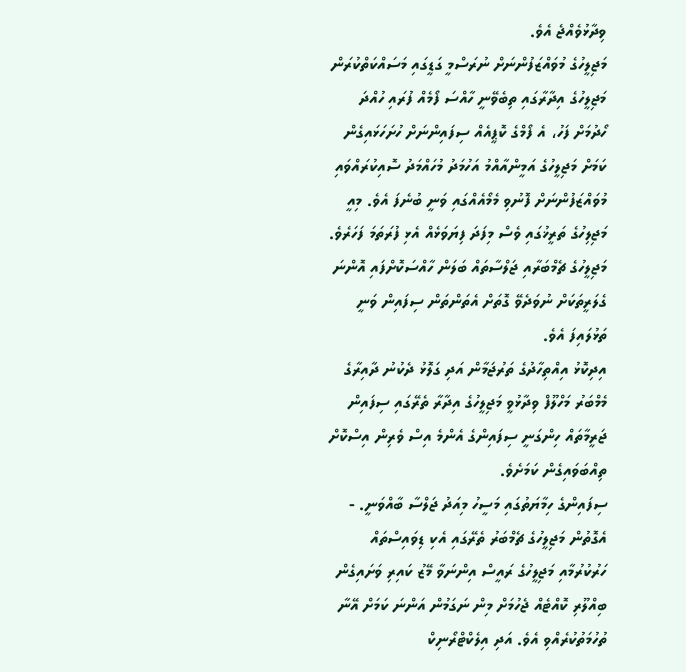ވިދާޅުވެއްޖެ އެވެ.
މަޖިލީހުގެ މުވައްޒަފުންނަށް ނުރަސްމީ ގަޑީގައި މަސައްކަތްކުރަން މަޖިލީހުގެ އިދާރާގައި ތިބެވޭނީ ހާއްސަ ފޯމެއް ފުރައި ހުއްދަ ހޯދުމަށް ފަހު، އެ ފޯމްގެ ކޮޕީއެއް ސިފައިންނަށް ހުށަހަޅައިގެން ކަމަށް މަޖިލީހުގެ އަމީންއާއްމު އަހުމަދު މުހައްމަދު ސޮއިކުރައްވައި މުވައްޒަފުންނަށް ފޮނުވި މެމޯއެއްގައި ވަނީ ބުނެފަ އެވެ. މިއީ މަޖިލިހުގެ ތަރީޚުގައި ވެސް މިފަދަ ފިޔަވަޅެއް އެޅި ފުރަތަމަ ފަހަރެވެ.
މަޖިލީހުގެ ޗެމްބަރާއި ޖަލްސާތައް ބަލަން ހާއްސަކޮށްފައި އޮންނަ ގެލަރީތަކަށް ނުވަދެވޭ ގޮތަށް އެތަންތަން ސިފައިން ވަނީ ތަޅުލައިފަ އެވެ.
އިދިކޮޅު އިއްތިހާދުގެ ތަރުޖަމާން އަދި ގަލޮޅު ދެކުނު ދާއިރާގެ މެމްބަރު މަހްލޫފް ވިދާޅުވީ މަޖިލީހުގެ އިދާރާ ތެރޭގައި ސިފައިން ޖަރީމާތައް ހިންގަނީ ސިފައިންގެ އެންމެ އިސް ވެރިން އިސްކޮށް ތިއްބަވައިގެން ކަމަށެވެ.
ސިފައިންގެ ހިމާޔަތުގައި މަސީހު މިއަދު ޖަލްސާ ބާއްވަނީ. -
އެގޮތުން މަޖިލީހުގެ ޗެމްބަރު ތެރޭގައި އެކި ޑިވައިސްތައް ހަރުކުރުމާއި މަޖިލީހުގެ ރައީސް އިންނަވާ މޭޒު ކައިރި ވަށައިގެން ބިއްލޫރި ކޮއްޓެއް ޖެހުމަށް މިން ނަގަމުން އަންނަ ކަމަށް އޭނާ ތުހުމަތުކުރެއްވި އެވެ. އަދި އިލެކްޓްރޯނިކް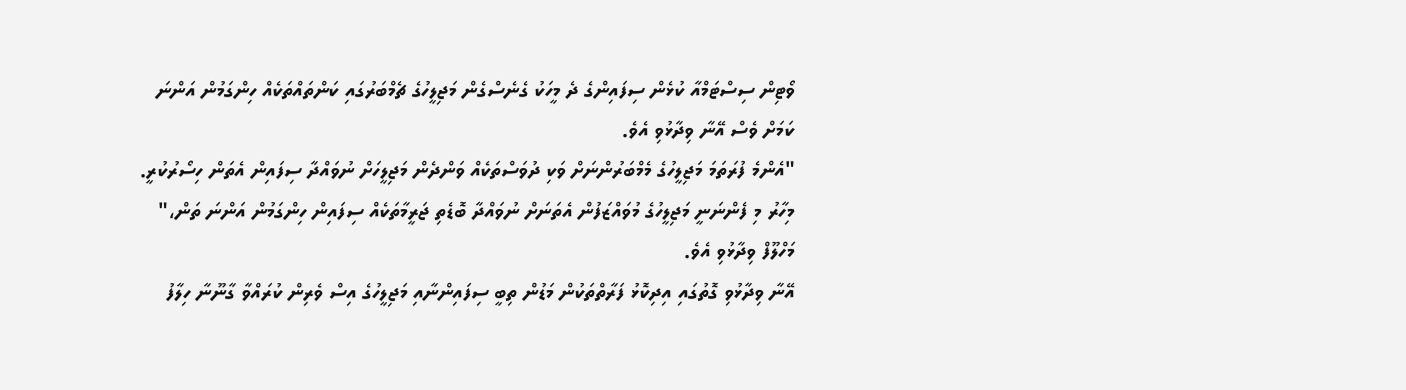ވޯޓިން ސިސްޓަމްއާ ކުޅެން ސިފައިންގެ ދެ މީހަކު ގެނެސްގެން މަޖިލީހުގެ ޗެމްބަރުގައި ކަންތައްތަކެއް ހިންގަމުން އަންނަ ކަމަށް ވެސް އޭނާ ވިދާޅުވި އެވެ.
"އެންމެ ފުރަތަމަ މަޖިލީހުގެ މެމްބަރުންނަށް ވަކި ދުވަސްތަކެއް ވަންދެން މަޖިލީހަށް ނުވައްދާ ސިފައިން އެތަން ހިސޯރުކުރީ. މިހާރު މި ފެންނަނީ މަޖިލީހުގެ މުވައްޒަފުން އެތަނަށް ނުވައްދާ ބޮޑެތި ޖަރީމާތަކެއް ސިފައިން ހިންގަމުން އަންނަ ތަން،" މަހްލޫފް ވިދާޅުވި އެވެ.
އޭނާ ވިދާޅުވި ގޮތުގައި އިދިކޮޅު ފަރާތްތަކުން މަޑުން ތިބީ ސިފައިންނާއި މަޖިލީހުގެ އިސް ވެރިން ކުރައްވާ ގާނޫނާ ހިލާފު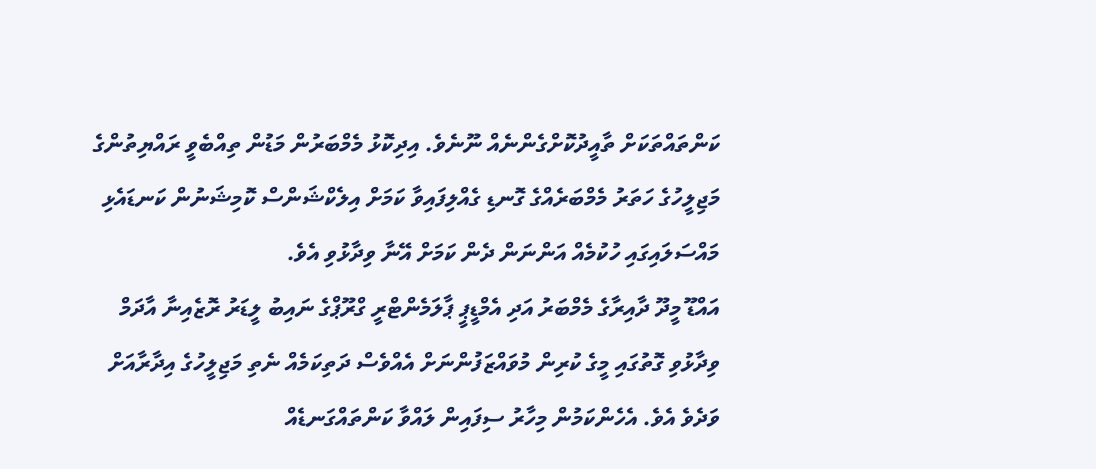ކަންތައްތަކަށް ތާއީދުކޮށްގެންނެއް ނޫނެވެ. އިދިކޮޅު މެމްބަރުން މަޑުން ތިއްބެވީ ރައްޔިތުންގެ މަޖިލީހުގެ ހަތަރު މެމްބަރެއްގެ ގޮނޑި ގެއްލިފައިވާ ކަމަށް އިލެކްޝަންސް ކޮމިޝަނުން ކަނޑައެޅި މައްސަލައިގައި ހުކުމެއް އަންނަން ދެން ކަމަށް އޭނާ ވިދާޅުވި އެވެ.
އައްޑޫ މީދޫ ދާއިރާގެ މެމްބަރު އަދި އެމްޑީޕީ ޕާލަމެންޓްރީ ގްރޫޕްގެ ނައިބު ލީޑަރު ރޮޒެއިނާ އާދަމް ވިދާޅުވި ގޮތުގައި މީގެ ކުރިން މުވައްޒަފުންނަށް އެއްވެސް ދަތިކަމެއް ނެތި މަޖިލީހުގެ އިދާރާއަށް ވަދެވެ އެވެ. އެހެންކަމުން މިހާރު ސިފައިން ލައްވާ ކަންތައްގަނޑެއް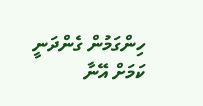ހިންގަމުން ގެންދަނީ ކަމަށް އޭނާ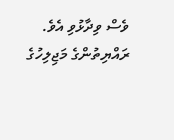ވެސް ވިދާޅުވި އެވެ.
ރައްޔިތުންގެ މަޖިލިހުގެ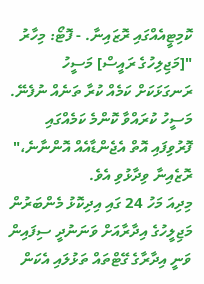ކޮމިޓީއެއްގައި ރޮޒައިނާ. - ފޮޓޯ: މިހާރު
"[މަޖިލިހުގެ ރައީސް] މަސީހު ރަނގަޅަކަށް ކަމެއް ކުރާ ތަނެއް ނުފެނޭ. މަސީހު ކުރައްވާ ކޮންމެ ކަމެއްގައި ފޮރުވިފައި އޮތް އެޖެންޑާއެއް އޮންނާނެ،" ރޮޒެއިނާ ވިދާޅުވި އެވެ.
މިދިއަ މަހު 24 ގައި އިދިކޮޅު މެންބަރުން މަޖިލީހުގެ އިދާރާއަށް ވަނަނުދީ ސިފައިން ވަނީ އިދާރާގެ ގޭޓްތައް ތަޅުލައި އެކަން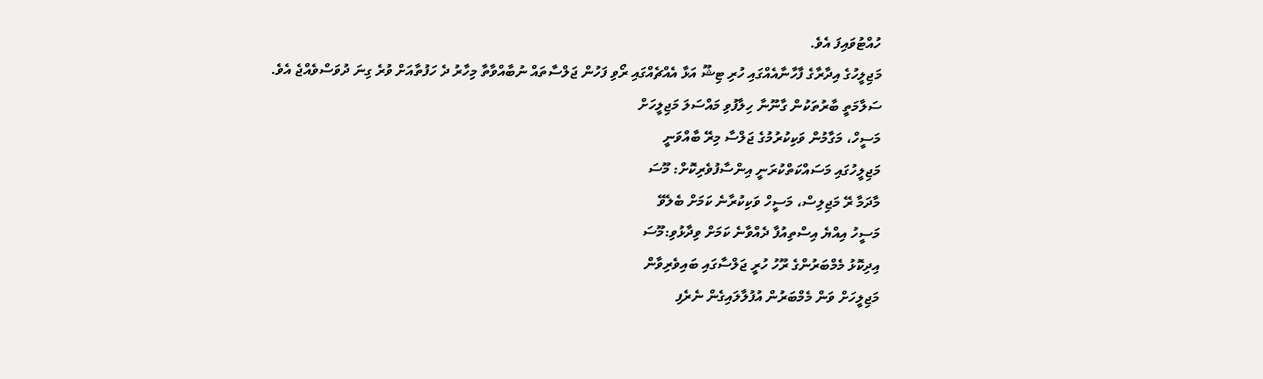ހުއްޓުވައިފަ އެވެ.
މަޖިލީހުގެ އިދާރާގެ ފާހާނާއެއްގައި ހުރި ޓިޝޫ އަޅާ އެއްޗެއްގައި ރޯވި ފަހުން ޖަލްސާތައް ނުބާއްވާތާ މިހާރު ދެ ހަފުތާއަށް ވުރެ ގިނަ ދުވަސްވެއްޖެ އެވެ.
ސަލާމަތީ ބާރުތަކުން ގާނޫނާ ހިލާފުވި މައްސަލަ މަޖިލީހަށް
މަސީހް، މަގާމުން ވަކިކުރުމުގެ ޖަލްސާ މިރޭ ބާއްވަނީ
މަޖިލީހުގައި މަސައްކަތްކުރަނީ އިންސާފުވެރިކޮށް: މޫސަ
މާދަމާ ރޭ މަޖިލިސް، މަސީހް ވަކިކުރާނެ ކަމަށް ބެލެވޭ
މަސީހު އިއްޔެ އިސްތިއުފާ ދެއްވާނެ ކަމަށް ވިދާޅުވި:މޫސަ
އިދިކޮޅު މެމްބަރުންގެ ރޫހު ހުރީ ޖަލްސާގައި ބައިވެރިވާން
މަޖިލީހަށް ވަން މެމްބަރުން އުފުލާލައިގެން ނެރެފި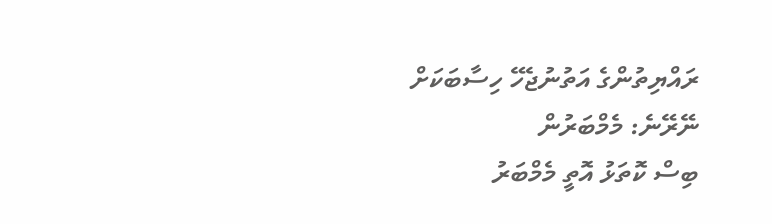ރައްޔިތުންގެ އަތުނުޖެހޭ ހިސާބަކަށް ނޭރޭނެ: މެމްބަރުން
ބިސް ކޮތަޅު އޮތީ މެމްބަރު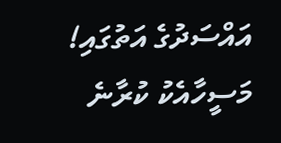އައްސަދުގެ އަތުގައި!
މަސީހާއެކު ކުރާނެ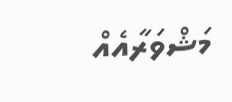މަޝްވަރާއެއް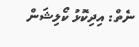ނެތް: އިދިކޮޅު ކޯލިޝަން